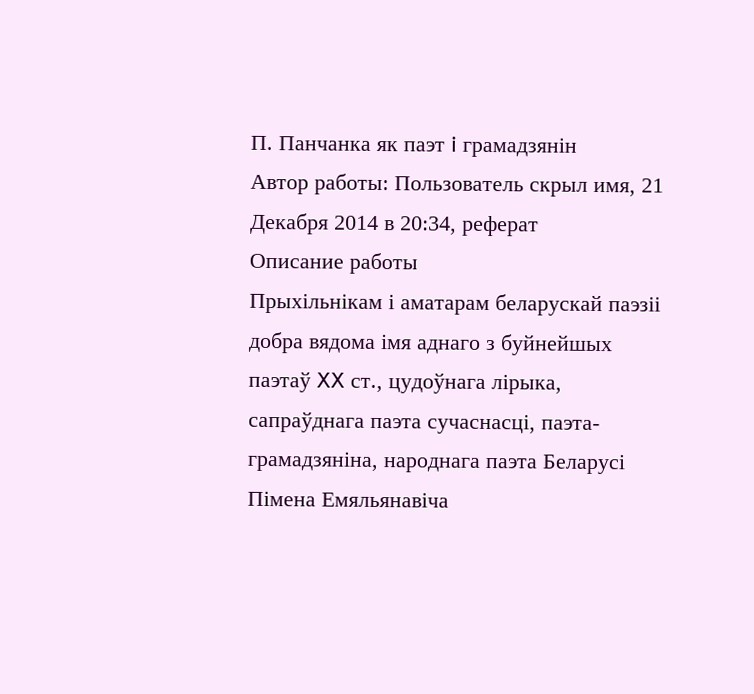П. Панчанка як паэт i грамадзянiн
Автор работы: Пользователь скрыл имя, 21 Декабря 2014 в 20:34, реферат
Описание работы
Прыхільнікам і аматарам беларускай паэзіі добра вядома імя аднаго з буйнейшых паэтаў XX ст., цудоўнага лірыка, сапраўднага паэта сучаснасці, паэта-грамадзяніна, народнага паэта Беларусі Пімена Емяльянавіча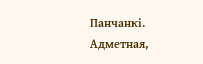Панчанкі. Адметная,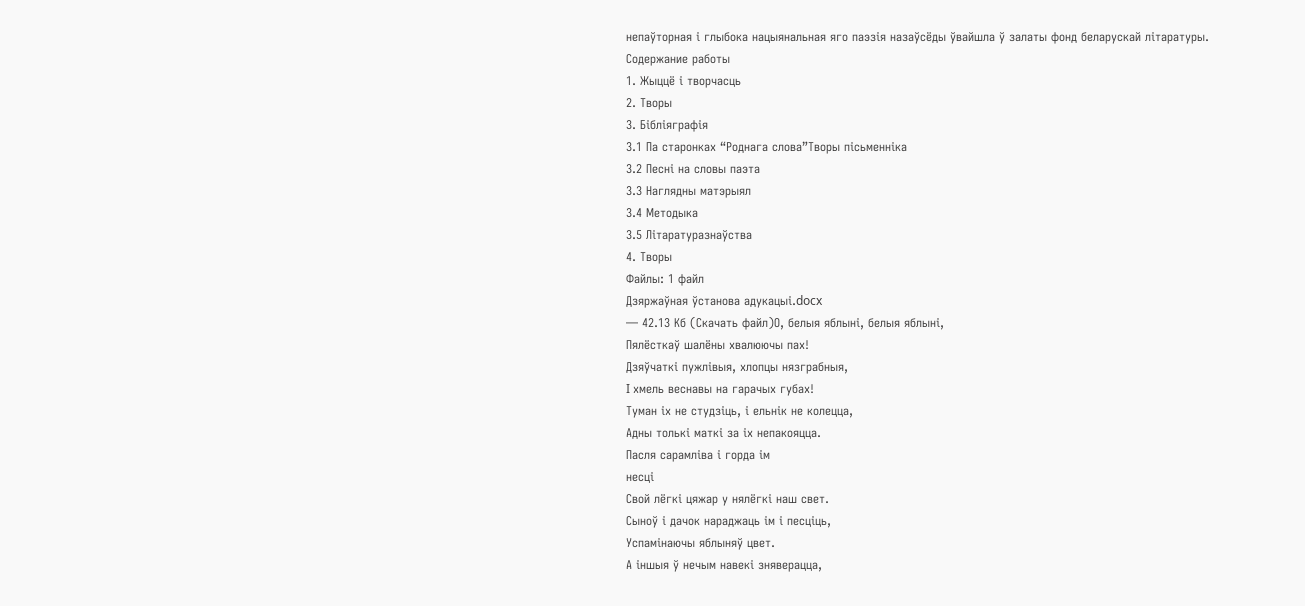непаўторная і глыбока нацыянальная яго паэзія назаўсёды ўвайшла ў залаты фонд беларускай літаратуры.
Содержание работы
1. Жыццё і творчасць
2. Творы
3. Бібліяграфія
3.1 Па старонках “Роднага слова”Творы пісьменніка
3.2 Песні на словы паэта
3.3 Наглядны матэрыял
3.4 Методыка
3.5 Літаратуразнаўства
4. Творы
Файлы: 1 файл
Дзяржаўная ўстанова адукацыі.docx
— 42.13 Кб (Скачать файл)О, белыя яблыні, белыя яблыні,
Пялёсткаў шалёны хвалюючы пах!
Дзяўчаткі пужлівыя, хлопцы нязграбныя,
I хмель веснавы на гарачых губах!
Туман іх не студзіць, і ельнік не колецца,
Адны толькі маткі за іх непакояцца.
Пасля сарамліва і горда ім
несці
Свой лёгкі цяжар у нялёгкі наш свет.
Сыноў і дачок нараджаць ім і песціць,
Успамінаючы яблыняў цвет.
А іншыя ў нечым навекі зняверацца,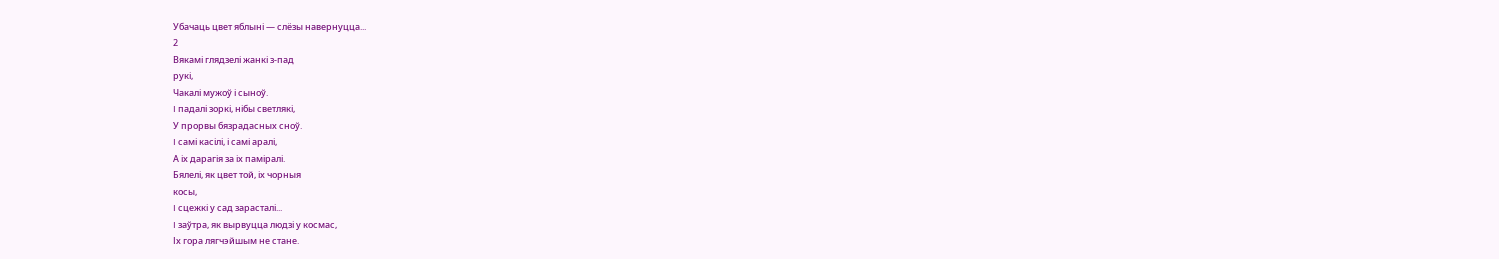Убачаць цвет яблыні — слёзы навернуцца...
2
Вякамі глядзелі жанкі з-пад
рукі,
Чакалі мужоў і сыноў.
I падалі зоркі, нібы светлякі,
У прорвы бязрадасных сноў.
I самі касілі, і самі аралі,
А іх дарагія за іх паміралі.
Бялелі, як цвет той, іх чорныя
косы,
I сцежкі у сад зарасталі...
I заўтра, як вырвуцца людзі у космас,
Іх гора лягчэйшым не стане.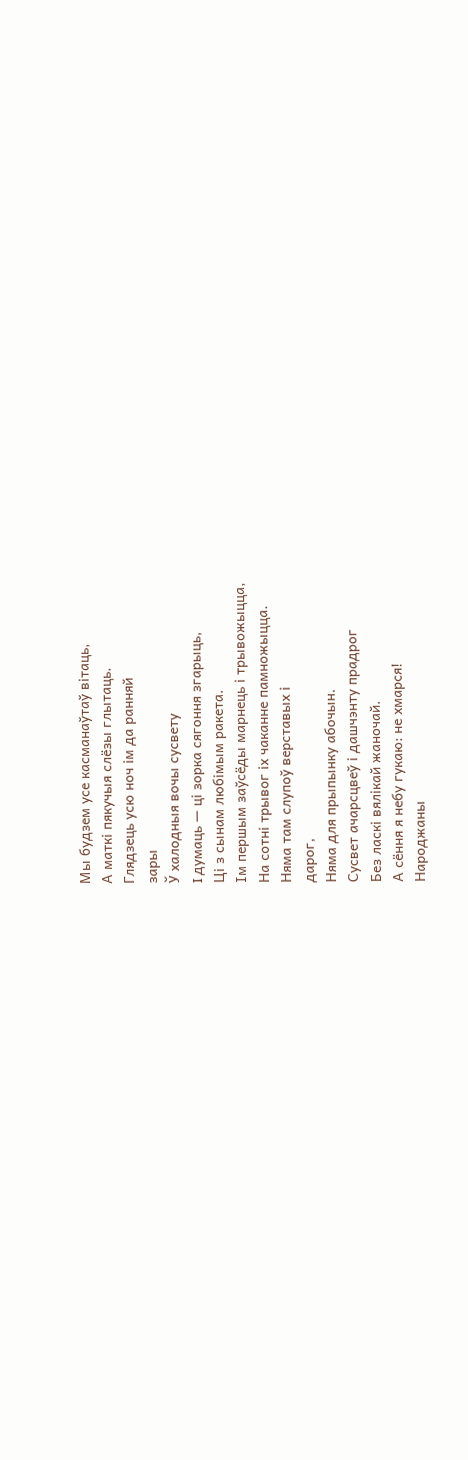Мы будзем усе касманаўтаў вітаць,
А маткі пякучыя слёзы глытаць.
Глядзець усю ноч ім да ранняй
зары
Ў халодныя вочы сусвету
I думаць — ці зорка сягоння згарыць,
Ці з сынам любімым ракета.
Ім першым заўсёды марнець і трывожыцца,
На сотні трывог іх чаканне памножыцца.
Няма там слупоў верставых і
дарог,
Няма для прыпынку абочын.
Сусвет ачарсцвеў і дашчэнту прадрог
Без ласкі вялікай жаночай.
А сёння я небу гукаю: не хмарся!
Народжаны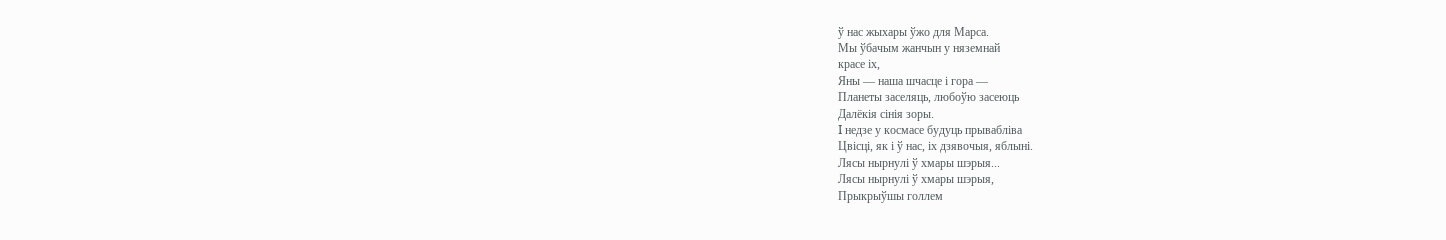ў нас жыхары ўжо для Марса.
Мы ўбачым жанчын у няземнай
красе іх,
Яны — наша шчасце і гора —
Планеты заселяць, любоўю засеюць
Далёкія сінія зоры.
I недзе у космасе будуць прывабліва
Цвісці, як і ў нас, іх дзявочыя, яблыні.
Лясы нырнулі ў хмары шэрыя...
Лясы нырнулі ў хмары шэрыя,
Прыкрыўшы голлем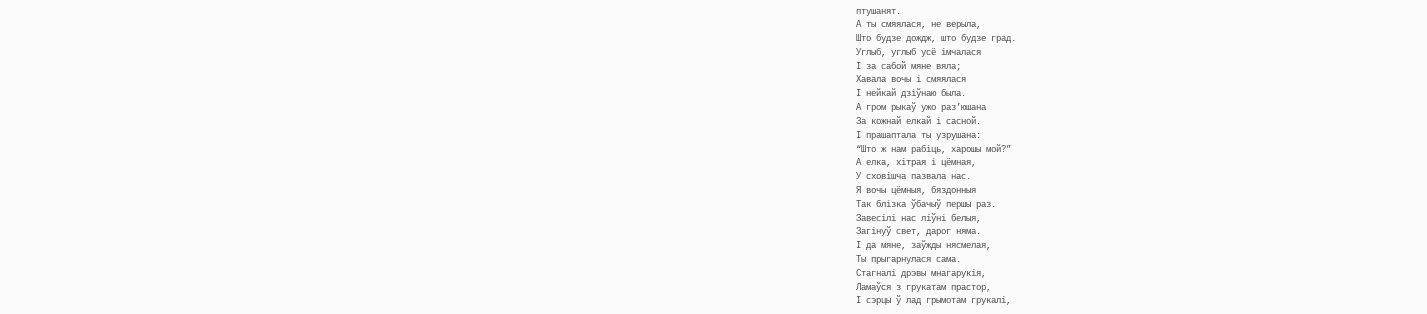птушанят.
А ты смяялася, не верыла,
Што будзе дождж, што будзе град.
Углыб, углыб усё імчалася
І за сабой мяне вяла;
Хавала вочы і смяялася
І нейкай дзіўнаю была.
А гром рыкаў ужо раз’юшана
За кожнай елкай і сасной.
І прашаптала ты узрушана:
“Што ж нам рабіць, харошы мой?”
А елка, хітрая і цёмная,
У сховішча пазвала нас.
Я вочы цёмныя, бяздонныя
Так блізка ўбачыў першы раз.
Завесілі нас ліўні белыя,
Загінуў свет, дарог няма.
І да мяне, заўжды нясмелая,
Ты прыгарнулася сама.
Стагналі дрэвы мнагарукія,
Ламаўся з грукатам прастор,
І сэрцы ў лад грымотам грукалі,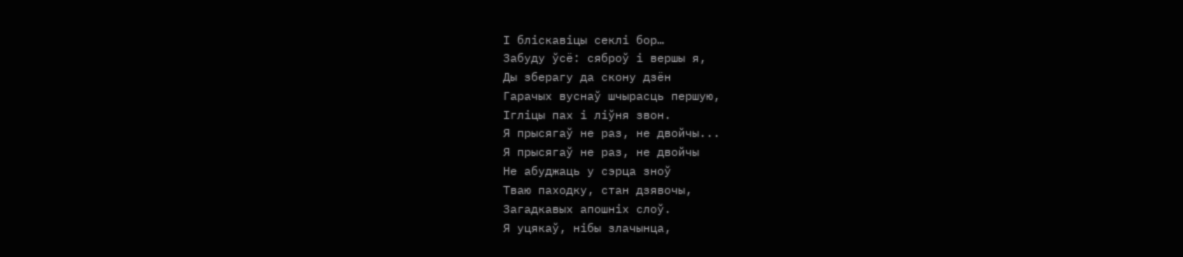І бліскавіцы секлі бор…
Забуду ўсё: сяброў і вершы я,
Ды зберагу да скону дзён
Гарачых вуснаў шчырасць першую,
Ігліцы пах і ліўня звон.
Я прысягаў не раз, не двойчы...
Я прысягаў не раз, не двойчы
Не абуджаць у сэрца зноў
Тваю паходку, стан дзявочы,
Загадкавых апошніх слоў.
Я уцякаў, нібы злачынца,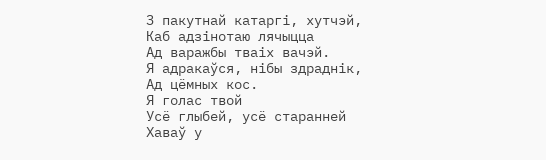З пакутнай катаргі, хутчэй,
Каб адзінотаю лячыцца
Ад варажбы тваіх вачэй.
Я адракаўся, нібы здраднік,
Ад цёмных кос.
Я голас твой
Усё глыбей, усё старанней
Хаваў у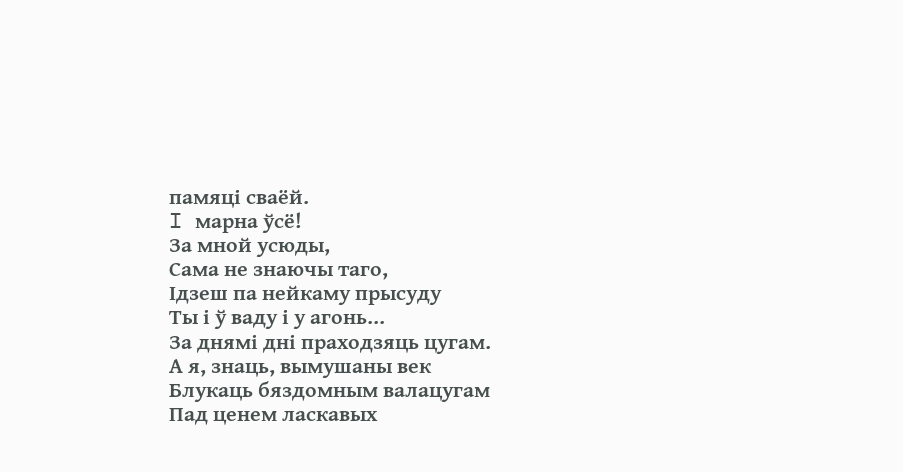памяці сваёй.
I марна ўсё!
За мной усюды,
Сама не знаючы таго,
Ідзеш па нейкаму прысуду
Ты і ў ваду і у агонь...
За днямі дні праходзяць цугам.
А я, знаць, вымушаны век
Блукаць бяздомным валацугам
Пад ценем ласкавых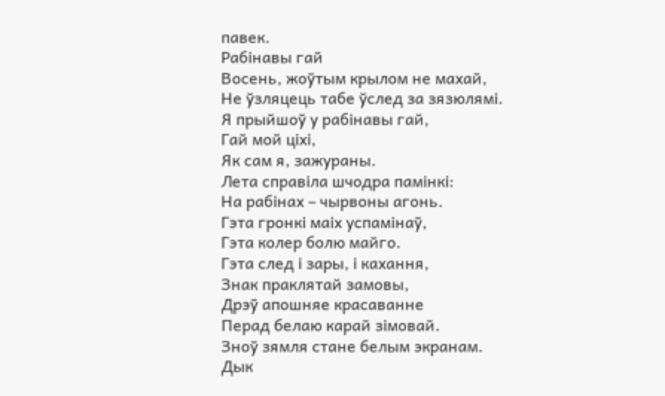павек.
Рабінавы гай
Восень, жоўтым крылом не махай,
Не ўзляцець табе ўслед за зязюлямі.
Я прыйшоў у рабінавы гай,
Гай мой ціхі,
Як сам я, зажураны.
Лета справіла шчодра памінкі:
На рабінах – чырвоны агонь.
Гэта гронкі маіх успамінаў,
Гэта колер болю майго.
Гэта след і зары, і кахання,
Знак праклятай замовы,
Дрэў апошняе красаванне
Перад белаю карай зімовай.
Зноў зямля стане белым экранам.
Дык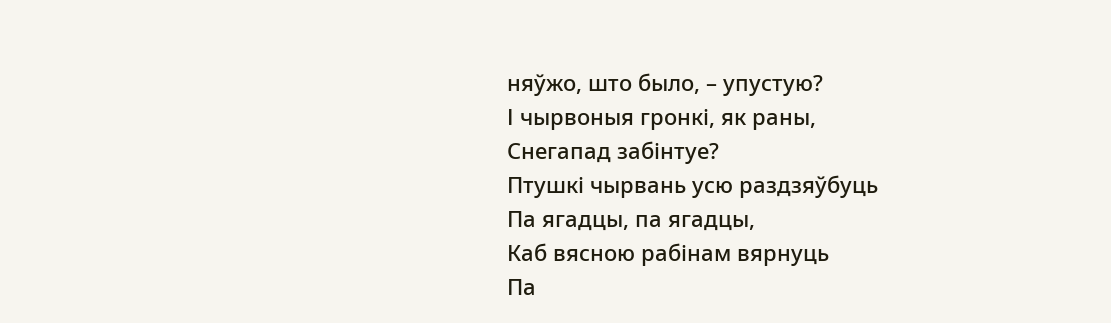няўжо, што было, – упустую?
І чырвоныя гронкі, як раны,
Снегапад забінтуе?
Птушкі чырвань усю раздзяўбуць
Па ягадцы, па ягадцы,
Каб вясною рабінам вярнуць
Па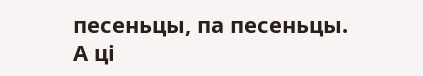песеньцы, па песеньцы.
А ці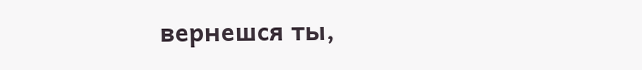вернешся ты,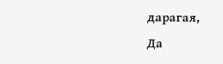дарагая,
Да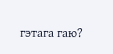гэтага гаю?